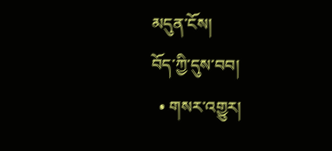མདུན་ངོས།
བོད་ཀྱི་དུས་བབ།
  • གསར་འགྱུར།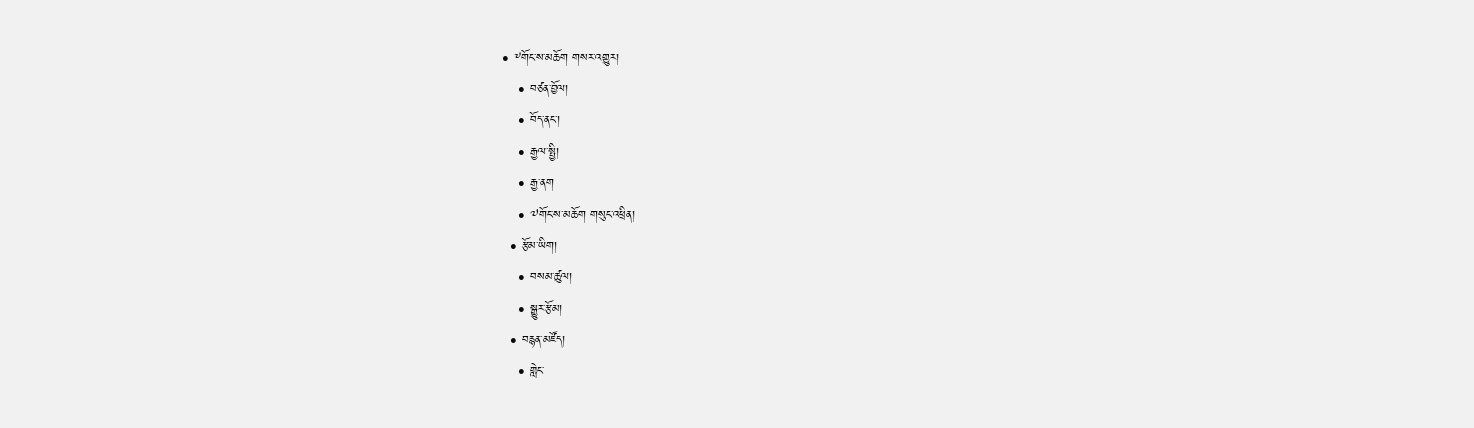• ༸གོང་ས་མཆོག གསར་འགྱུར།
    • བཙན་བྱོལ།
    • བོད་ནང་།
    • རྒྱལ་སྤྱི།
    • རྒྱ་ནག
    • ༧གོང་ས་མཆོག གསུང་འཕྲིན།
  • རྩོམ་ཡིག།
    • བསམ་ཚུལ།
    • སྒྱུར་རྩོམ།
  • བརྙན་མཛོད།
    • གླེང་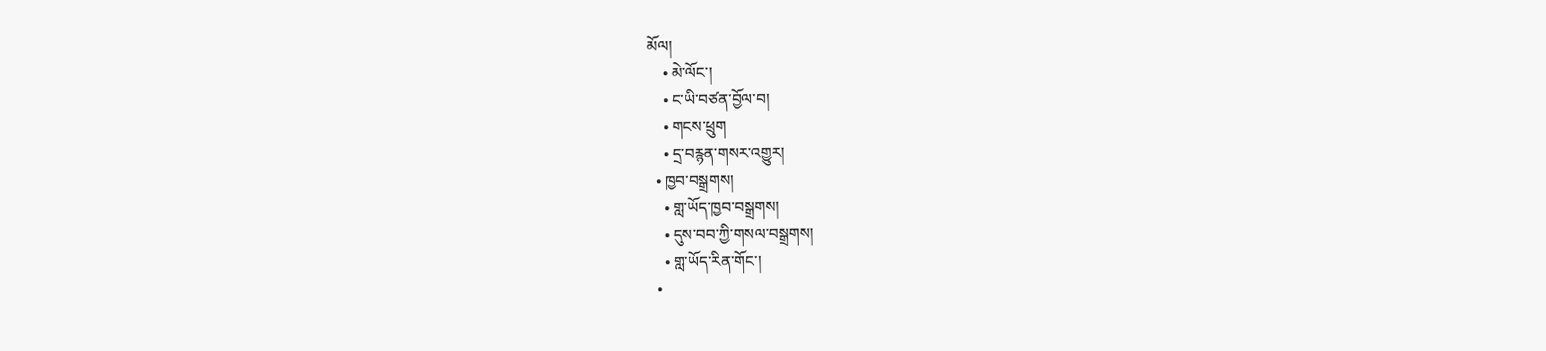མོལ།
    • མེ་ལོང་།
    • ང་ཡི་བཙན་བྱོལ་བ།
    • གངས་ཕྲུག
    • དྲ་བརྙན་གསར་འགྱུར།
  • ཁྱབ་བསྒྲགས།
    • གླ་ཡོད་ཁྱབ་བསྒྲགས།
    • དུས་བབ་ཀྱི་གསལ་བསྒྲགས།
    • གླ་ཡོད་རིན་གོང་།
  •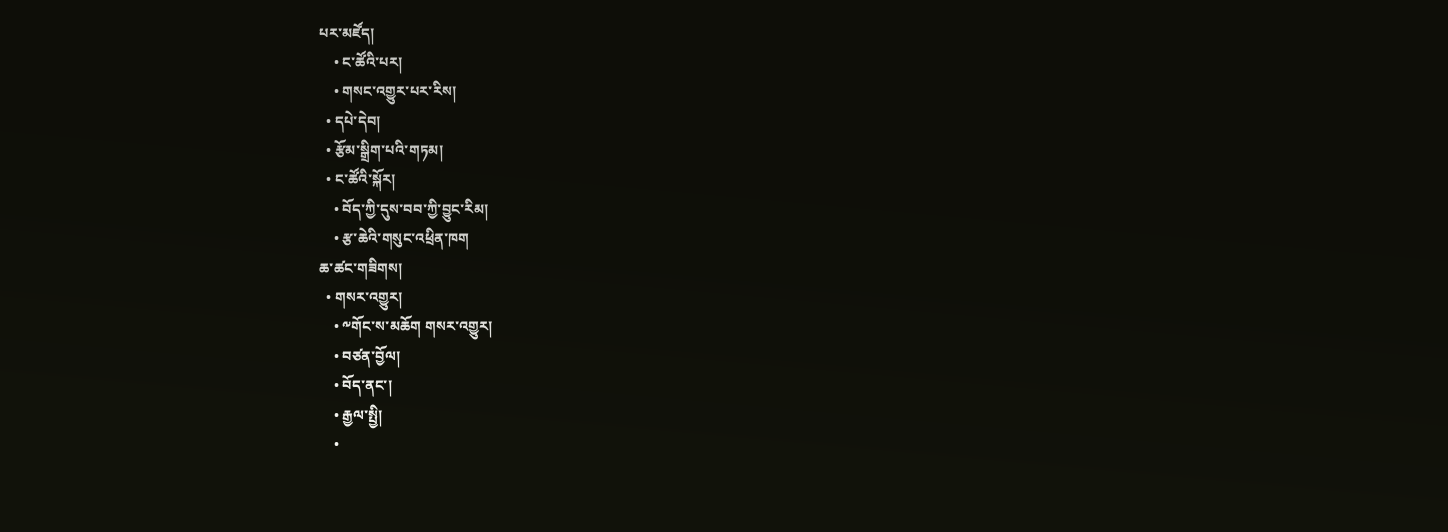པར་མཛོད།
    • ང་ཚོའི་པར།
    • གསང་འགྱུར་པར་རིས།
  • དཔེ་དེབ།
  • རྩོམ་སྒྲིག་པའི་གཏམ།
  • ང་ཚོའི་སྐོར།
    • བོད་ཀྱི་དུས་བབ་ཀྱི་བྱུང་རིམ།
    • རྩ་ཆེའི་གསུང་འཕྲིན་ཁག
ཆ་ཚང་གཟིགས།
  • གསར་འགྱུར།
    • ༸གོང་ས་མཆོག གསར་འགྱུར།
    • བཙན་བྱོལ།
    • བོད་ནང་།
    • རྒྱལ་སྤྱི།
    •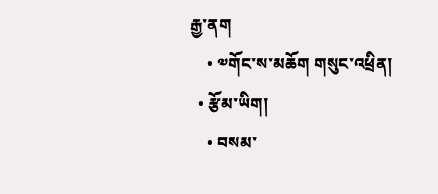རྒྱ་ནག
    • ༧གོང་ས་མཆོག གསུང་འཕྲིན།
  • རྩོམ་ཡིག།
    • བསམ་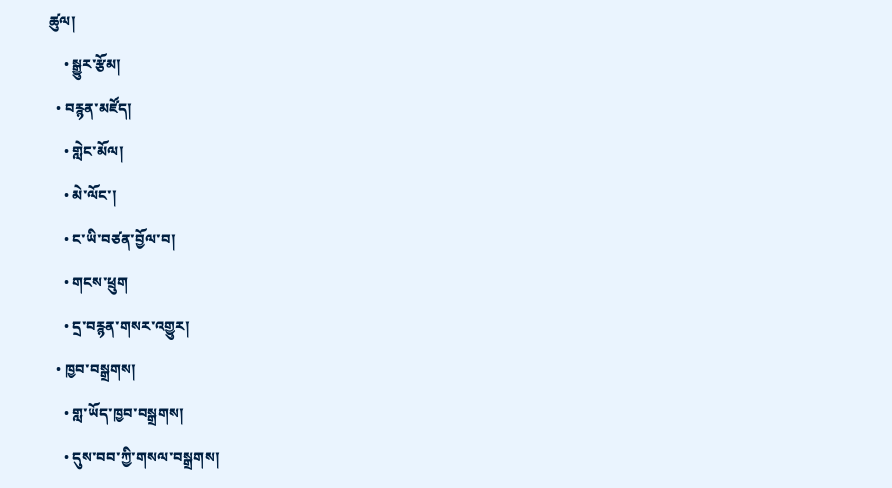ཚུལ།
    • སྒྱུར་རྩོམ།
  • བརྙན་མཛོད།
    • གླེང་མོལ།
    • མེ་ལོང་།
    • ང་ཡི་བཙན་བྱོལ་བ།
    • གངས་ཕྲུག
    • དྲ་བརྙན་གསར་འགྱུར།
  • ཁྱབ་བསྒྲགས།
    • གླ་ཡོད་ཁྱབ་བསྒྲགས།
    • དུས་བབ་ཀྱི་གསལ་བསྒྲགས།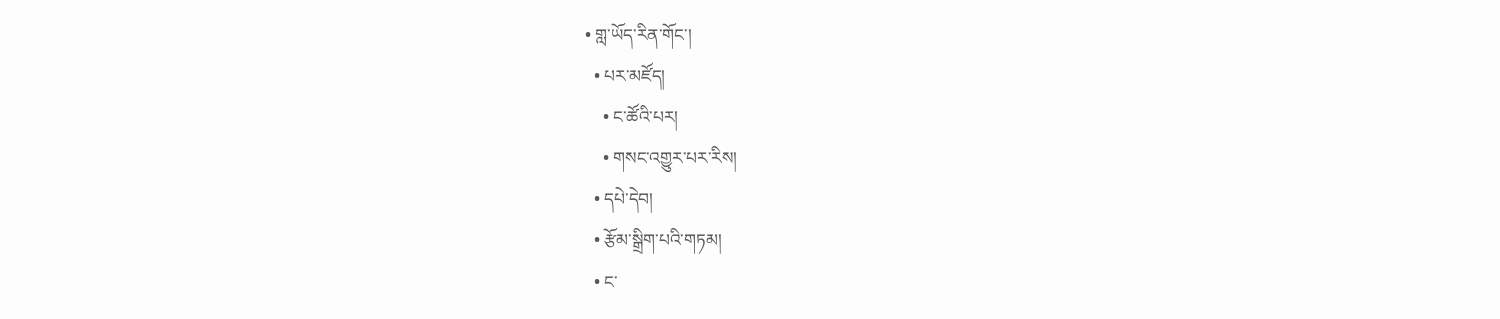• གླ་ཡོད་རིན་གོང་།
  • པར་མཛོད།
    • ང་ཚོའི་པར།
    • གསང་འགྱུར་པར་རིས།
  • དཔེ་དེབ།
  • རྩོམ་སྒྲིག་པའི་གཏམ།
  • ང་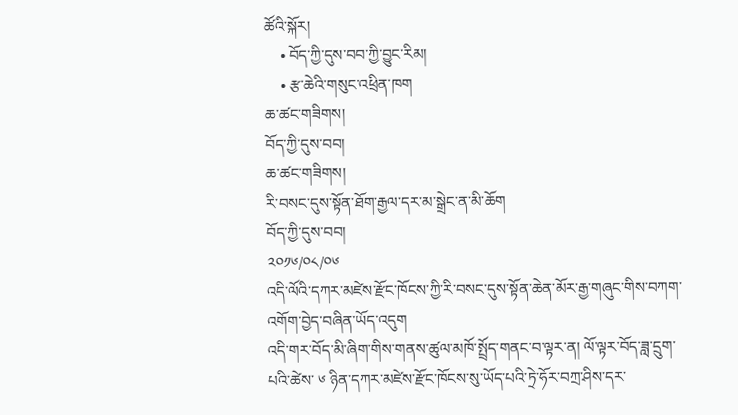ཚོའི་སྐོར།
    • བོད་ཀྱི་དུས་བབ་ཀྱི་བྱུང་རིམ།
    • རྩ་ཆེའི་གསུང་འཕྲིན་ཁག
ཆ་ཚང་གཟིགས།
བོད་ཀྱི་དུས་བབ།
ཆ་ཚང་གཟིགས།
རི་བསང་དུས་སྟོན་ཐོག་རྒྱལ་དར་མ་སྒྲེང་ན་མི་ཆོག
བོད་ཀྱི་དུས་བབ།
༢༠༡༦/༠༨/༠༦
འདི་ལོའི་དཀར་མཛེས་རྫོང་ཁོངས་ཀྱི་རི་བསང་དུས་སྟོན་ཆེན་མོར་རྒྱ་གཞུང་གིས་བཀག་འགོག་བྱེད་བཞིན་ཡོད་འདུག
འདི་གར་བོད་མི་ཞིག་གིས་གནས་ཚུལ་མཁོ་སྤྲོད་གནང་བ་ལྟར་ན། ལོ་ལྟར་བོད་ཟླ་དྲུག་པའི་ཚེས་ ༦ ཉིན་དཀར་མཛེས་རྫོང་ཁོངས་སུ་ཡོད་པའི་ཏྲེ་ཧོར་བཀྲ་ཤིས་དར་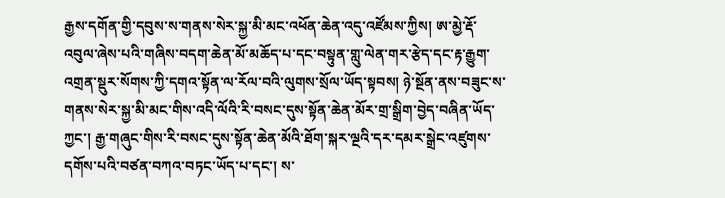རྒྱས་དགོན་གྱི་དབུས་ས་གནས་སེར་སྐྱ་མི་མང་འཕོན་ཆེན་འདུ་འཛོམས་ཀྱིས། ཨ་མྱེ་རྡོ་འབུལ་ཞེས་པའི་གཞིས་བདག་ཆེན་མོ་མཆོད་པ་དང་བསྟུན་གླུ་ལེན་གར་རྩེད་དང་རྟ་རྒྱུག་འགྲན་སྡུར་སོགས་ཀྱི་དགའ་སྟོན་ལ་རོལ་བའི་ལུགས་སྲོལ་ཡོད་སྟབས། ཉེ་སྔོན་ནས་བཟུང་ས་གནས་སེར་སྐྱ་མི་མང་གིས་འདི་ལོའི་རི་བསང་དུས་སྟོན་ཆེན་མོར་གྲ་སྒྲིག་བྱེད་བཞིན་ཡོད་ཀྱང་། རྒྱ་གཞུང་གིས་རི་བསང་དུས་སྟོན་ཆེན་མོའི་ཐོག་སྐར་ལྔའི་དར་དམར་སྒྲེང་འཛུགས་དགོས་པའི་བཙན་བཀའ་བཏང་ཡོད་པ་དང་། ས་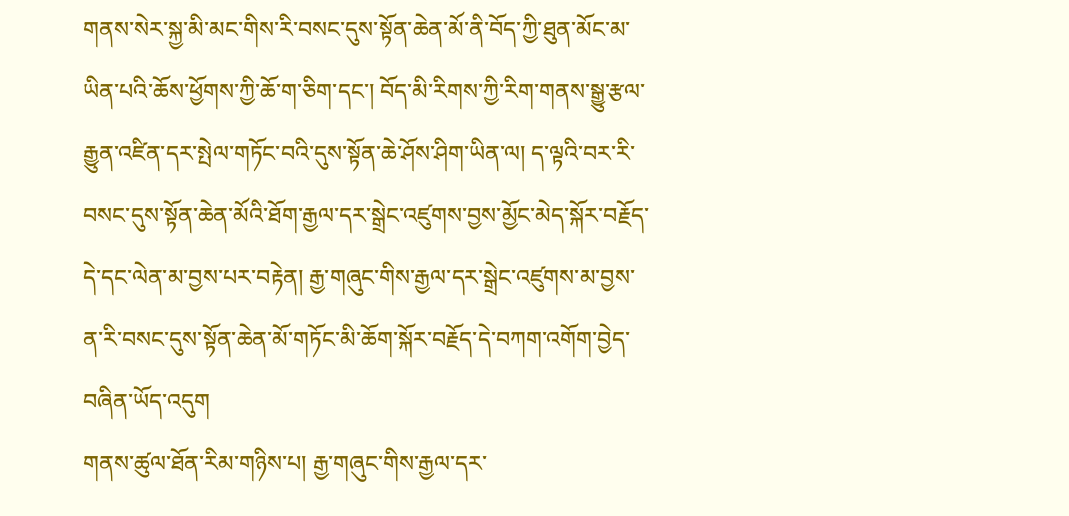གནས་སེར་སྐྱ་མི་མང་གིས་རི་བསང་དུས་སྟོན་ཆེན་མོ་ནི་བོད་ཀྱི་ཐུན་མོང་མ་ཡིན་པའི་ཆོས་ཕྱོགས་ཀྱི་ཆོ་ག་ཅིག་དང་། བོད་མི་རིགས་ཀྱི་རིག་གནས་སྒྱུ་རྩལ་རྒྱུན་འཛིན་དར་སྤེལ་གཏོང་བའི་དུས་སྟོན་ཆེ་ཤོས་ཤིག་ཡིན་ལ། ད་ལྟའི་བར་རི་བསང་དུས་སྟོན་ཆེན་མོའི་ཐོག་རྒྱལ་དར་སྒྲེང་འཛུགས་བྱས་མྱོང་མེད་སྐོར་བརྗོད་དེ་དང་ལེན་མ་བྱས་པར་བརྟེན། རྒྱ་གཞུང་གིས་རྒྱལ་དར་སྒྲེང་འཛུགས་མ་བྱས་ན་རི་བསང་དུས་སྟོན་ཆེན་མོ་གཏོང་མི་ཆོག་སྐོར་བརྗོད་དེ་བཀག་འགོག་བྱེད་བཞིན་ཡོད་འདུག
གནས་ཚུལ་ཐོན་རིམ་གཉིས་པ། རྒྱ་གཞུང་གིས་རྒྱལ་དར་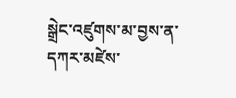སྒྲེང་འཛུགས་མ་བྱས་ན་དཀར་མཛེས་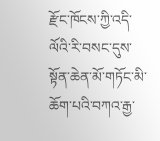རྫོང་ཁོངས་ཀྱི་འདི་ལོའི་རི་བསང་དུས་སྟོན་ཆེན་མོ་གཏོང་མི་ཆོག་པའི་བཀའ་རྒྱ་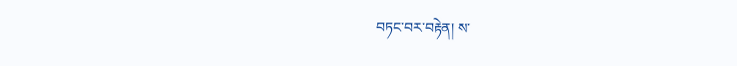བཏང་བར་བརྟེན། ས་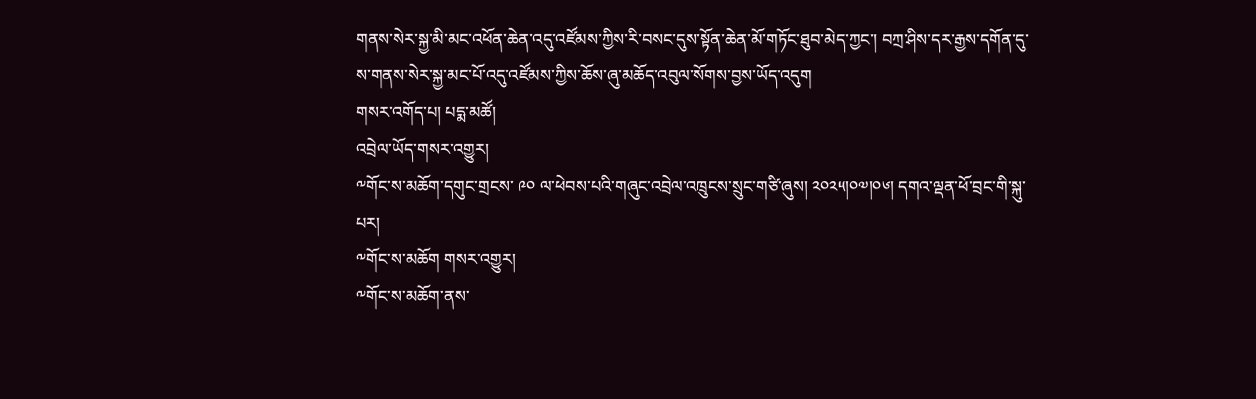གནས་སེར་སྐྱ་མི་མང་འཕོན་ཆེན་འདུ་འཛོམས་ཀྱིས་རི་བསང་དུས་སྟོན་ཆེན་མོ་གཏོང་ཐུབ་མེད་ཀྱང་། བཀྲ་ཤིས་དར་རྒྱས་དགོན་དུ་ས་གནས་སེར་སྐྱ་མང་པོ་འདུ་འཛོམས་ཀྱིས་ཆོས་ཞུ་མཆོད་འབུལ་སོགས་བྱས་ཡོད་འདུག
གསར་འགོད་པ། པདྨ་མཚོ།
འབྲེལ་ཡོད་གསར་འགྱུར།
༸གོང་ས་མཆོག་དགུང་གྲངས་ ༩༠ ལ་ཕེབས་པའི་གཞུང་འབྲེལ་འཁྲུངས་སྲུང་གཙི་ཞུས། ༢༠༢༥།༠༧།༠༦། དགའ་ལྡན་ཕོ་བྲང་གི་སྐུ་པར།
༸གོང་ས་མཆོག གསར་འགྱུར།
༸གོང་ས་མཆོག་ནས་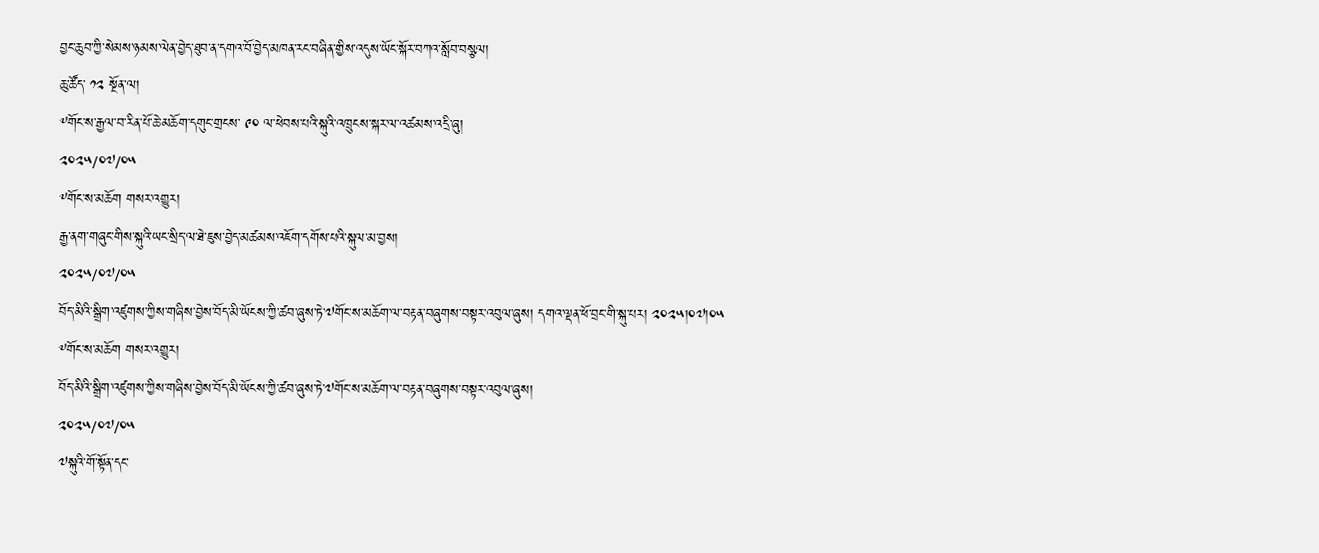བྱང་ཆུབ་ཀྱི་སེམས་ཉམས་ལེན་བྱེད་ཐུབ་ན་དགའ་བོ་བྱེད་མཁན་རང་བཞིན་གྱིས་འདུས་ཡོང་སྐོར་བཀའ་སློབ་བསྩལ།
ཆུ་ཚོད་ ༡༢ སྔོན་ལ།
༸གོང་ས་རྒྱལ་བ་རིན་པོ་ཆེ་མཆོག་དགུང་གྲངས་ ༩༠ ལ་ཕེབས་པའི་སྐུའི་འཁྲུངས་སྐར་ལ་འཚམས་འདྲི་ཞུ།
༢༠༢༥/༠༧/༠༥
༸གོང་ས་མཆོག གསར་འགྱུར།
རྒྱ་ནག་གཞུང་གིས་སྐུའི་ཡང་སྲིད་ལ་ཐེ་ཇུས་བྱེད་མཚམས་འཇོག་དགོས་པའི་སྐུལ་མ་བྱས།
༢༠༢༥/༠༧/༠༥
བོད་མིའི་སྒྲིག་འཛུགས་ཀྱིས་གཞིས་བྱེས་བོད་མི་ཡོངས་ཀྱི་ཚབ་ཞུས་ཏེ་༧གོང་ས་མཆོག་ལ་བརྟན་བཞུགས་བསྟར་འབུལ་ཞུས། དགའ་ལྡན་ཕོ་བྲང་གི་སྐུ་པར། ༢༠༢༥།༠༧།༠༥
༸གོང་ས་མཆོག གསར་འགྱུར།
བོད་མིའི་སྒྲིག་འཛུགས་ཀྱིས་གཞིས་བྱེས་བོད་མི་ཡོངས་ཀྱི་ཚབ་ཞུས་ཏེ་༧གོང་ས་མཆོག་ལ་བརྟན་བཞུགས་བསྟར་འབུལ་ཞུས།
༢༠༢༥/༠༧/༠༥
༧སྐུའི་གོ་སྟོན་དང་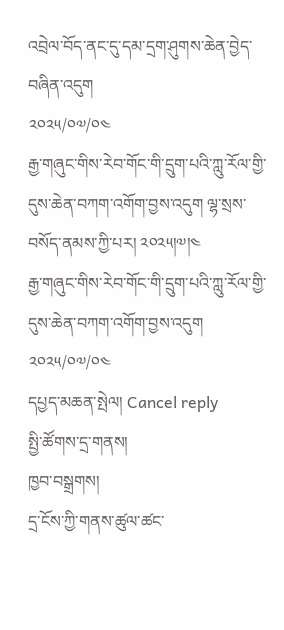འབྲེལ་བོད་ནང་དུ་དམ་དྲག་ཤུགས་ཆེན་བྱེད་བཞིན་འདུག
༢༠༢༥/༠༧/༠༤
རྒྱ་གཞུང་གིས་རེབ་གོང་གི་དྲུག་པའི་ཀླུ་རོལ་གྱི་དུས་ཆེན་བཀག་འགོག་བྱས་འདུག ལྷ་སྲས་བསོད་ནམས་ཀྱི་པར། ༢༠༢༥།༧།༤
རྒྱ་གཞུང་གིས་རེབ་གོང་གི་དྲུག་པའི་ཀླུ་རོལ་གྱི་དུས་ཆེན་བཀག་འགོག་བྱས་འདུག
༢༠༢༥/༠༧/༠༤
དཔྱད་མཆན་སྤེལ། Cancel reply
སྤྱི་ཚོགས་དྲ་གནས།
ཁྱབ་བསྒྲགས།
དྲ་ངོས་ཀྱི་གནས་ཚུལ་ཚང་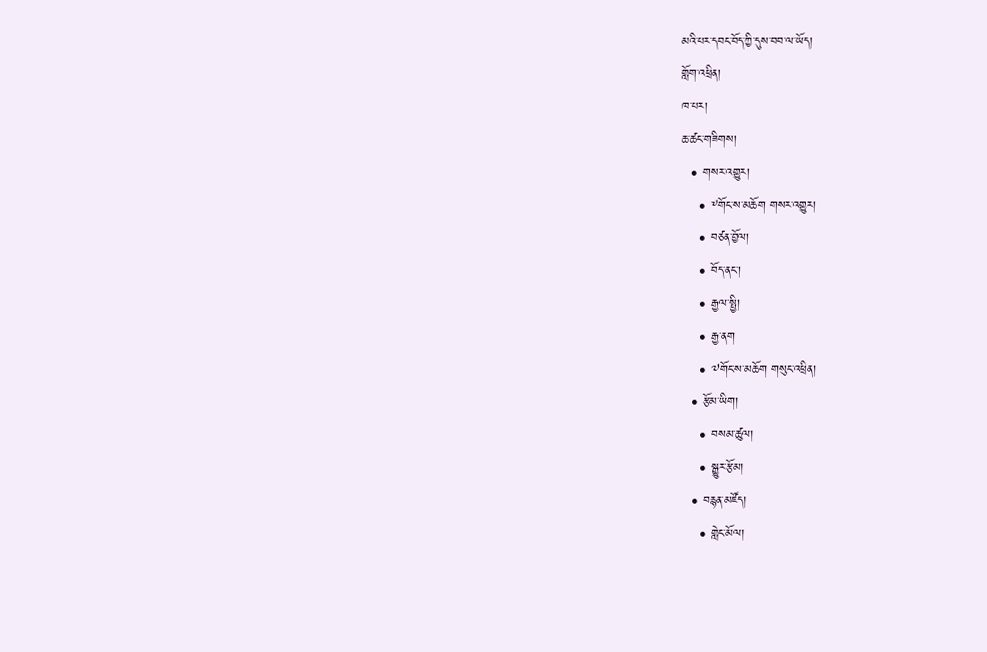མའི་པར་དབང་བོད་ཀྱི་དུས་བབ་ལ་ཡོད།
གློག་འཕྲིན།
ཁ་པར།
ཆ་ཚང་གཟིགས།
  • གསར་འགྱུར།
    • ༸གོང་ས་མཆོག གསར་འགྱུར།
    • བཙན་བྱོལ།
    • བོད་ནང་།
    • རྒྱལ་སྤྱི།
    • རྒྱ་ནག
    • ༧གོང་ས་མཆོག གསུང་འཕྲིན།
  • རྩོམ་ཡིག།
    • བསམ་ཚུལ།
    • སྒྱུར་རྩོམ།
  • བརྙན་མཛོད།
    • གླེང་མོལ།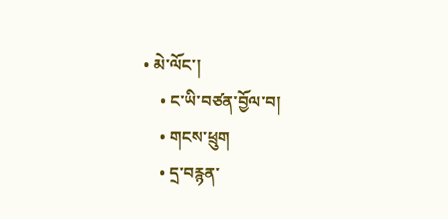• མེ་ལོང་།
    • ང་ཡི་བཙན་བྱོལ་བ།
    • གངས་ཕྲུག
    • དྲ་བརྙན་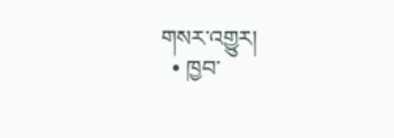གསར་འགྱུར།
  • ཁྱབ་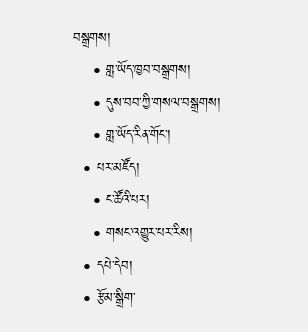བསྒྲགས།
    • གླ་ཡོད་ཁྱབ་བསྒྲགས།
    • དུས་བབ་ཀྱི་གསལ་བསྒྲགས།
    • གླ་ཡོད་རིན་གོང་།
  • པར་མཛོད།
    • ང་ཚོའི་པར།
    • གསང་འགྱུར་པར་རིས།
  • དཔེ་དེབ།
  • རྩོམ་སྒྲིག་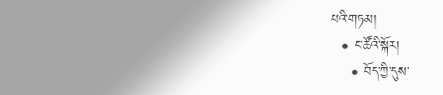པའི་གཏམ།
  • ང་ཚོའི་སྐོར།
    • བོད་ཀྱི་དུས་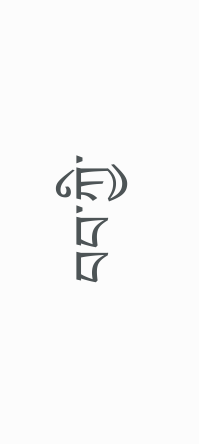བབ་ཀྱི་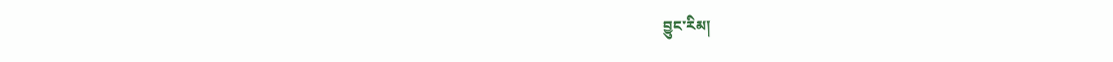བྱུང་རིམ།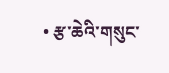• རྩ་ཆེའི་གསུང་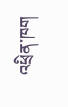འཕྲིན་ཁག